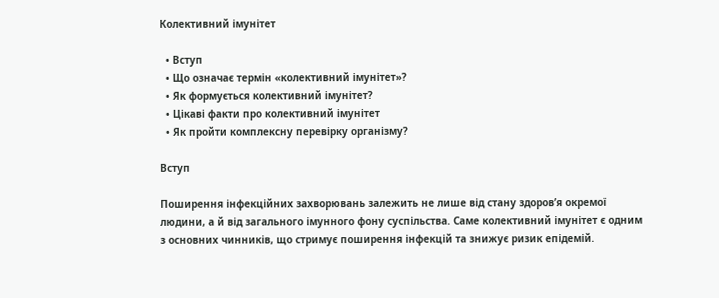Колективний імунітет

  • Вступ
  • Що означає термін «колективний імунітет»?
  • Як формується колективний імунітет?
  • Цікаві факти про колективний імунітет
  • Як пройти комплексну перевірку організму?

Вступ

Поширення інфекційних захворювань залежить не лише від стану здоров’я окремої людини, а й від загального імунного фону суспільства. Саме колективний імунітет є одним з основних чинників, що стримує поширення інфекцій та знижує ризик епідемій.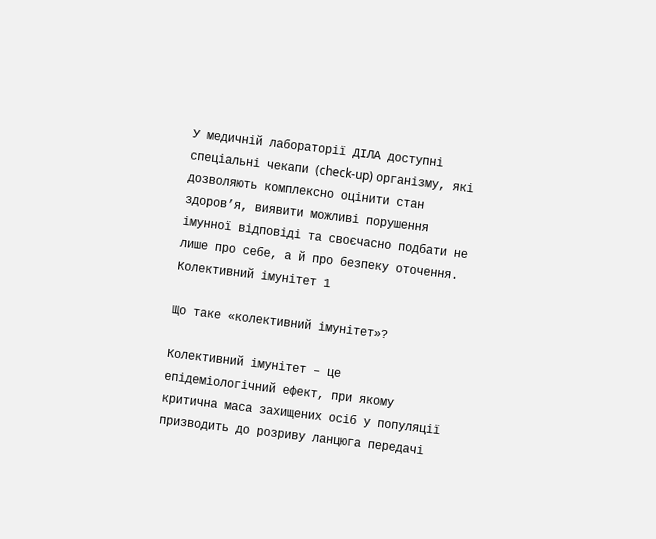У медичній лабораторії ДІЛА доступні спеціальні чекапи (check-up) організму, які дозволяють комплексно оцінити стан здоров’я, виявити можливі порушення імунної відповіді та своєчасно подбати не лише про себе, а й про безпеку оточення.
Колективний імунітет 1

Що таке «колективний імунітет»?

Колективний імунітет – це епідеміологічний ефект, при якому критична маса захищених осіб у популяції призводить до розриву ланцюга передачі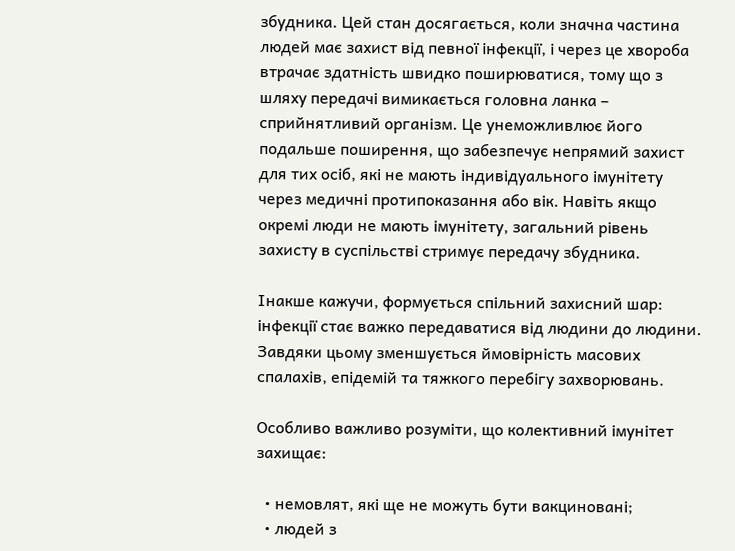збудника. Цей стан досягається, коли значна частина людей має захист від певної інфекції, і через це хвороба втрачає здатність швидко поширюватися, тому що з шляху передачі вимикається головна ланка – сприйнятливий організм. Це унеможливлює його подальше поширення, що забезпечує непрямий захист для тих осіб, які не мають індивідуального імунітету через медичні протипоказання або вік. Навіть якщо окремі люди не мають імунітету, загальний рівень захисту в суспільстві стримує передачу збудника.

Інакше кажучи, формується спільний захисний шар: інфекції стає важко передаватися від людини до людини. Завдяки цьому зменшується ймовірність масових спалахів, епідемій та тяжкого перебігу захворювань.

Особливо важливо розуміти, що колективний імунітет захищає:

  • немовлят, які ще не можуть бути вакциновані;
  • людей з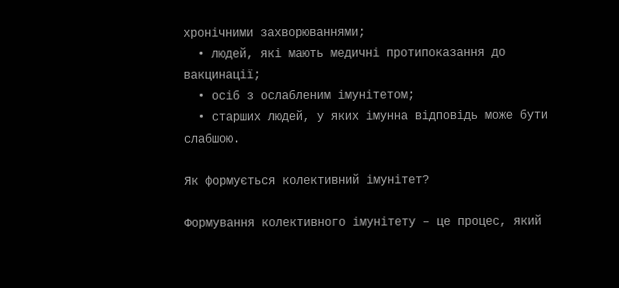хронічними захворюваннями;
  • людей, які мають медичні протипоказання до вакцинації;
  • осіб з ослабленим імунітетом;
  • старших людей, у яких імунна відповідь може бути слабшою.

Як формується колективний імунітет?

Формування колективного імунітету – це процес, який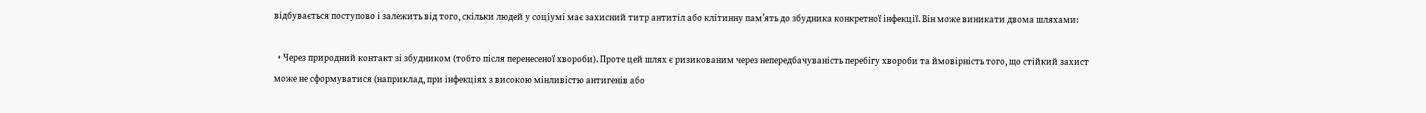відбувається поступово і залежить від того, скільки людей у соціумі має захисний титр антитіл або клітинну пам’ять до збудника конкретної інфекції. Він може виникати двома шляхами:

  • Через природний контакт зі збудником (тобто після перенесеної хвороби). Проте цей шлях є ризикованим через непередбачуваність перебігу хвороби та ймовірність того, що стійкий захист може не сформуватися (наприклад, при інфекціях з високою мінливістю антигенів або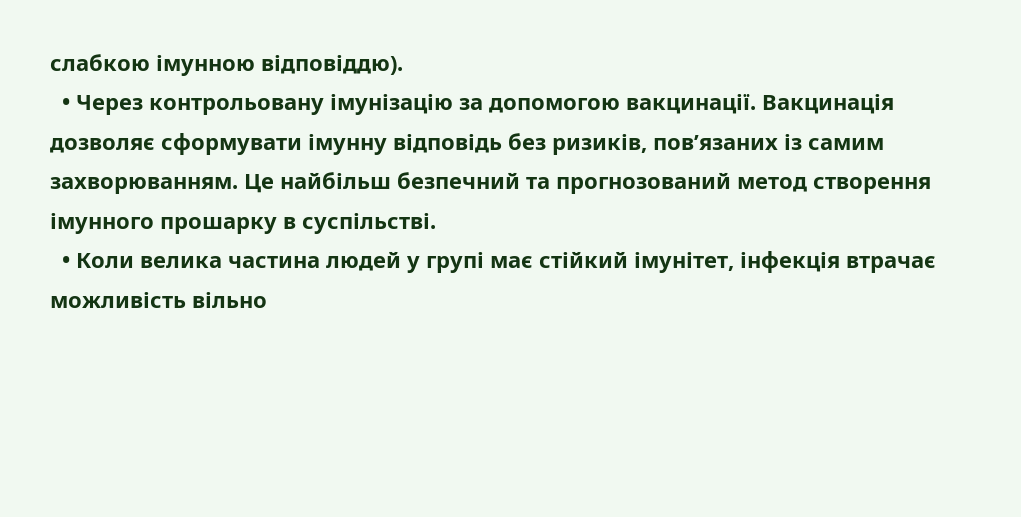слабкою імунною відповіддю).
  • Через контрольовану імунізацію за допомогою вакцинації. Вакцинація дозволяє сформувати імунну відповідь без ризиків, пов’язаних із самим захворюванням. Це найбільш безпечний та прогнозований метод створення імунного прошарку в суспільстві.
  • Коли велика частина людей у групі має стійкий імунітет, інфекція втрачає можливість вільно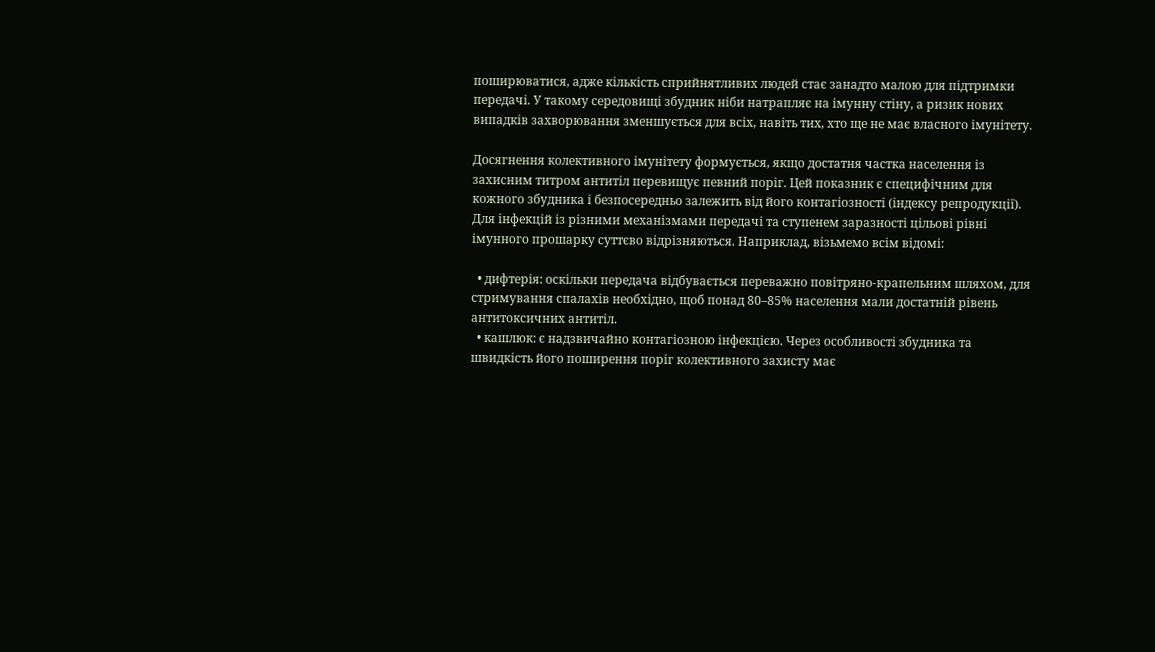поширюватися, адже кількість сприйнятливих людей стає занадто малою для підтримки передачі. У такому середовищі збудник ніби натрапляє на імунну стіну, а ризик нових випадків захворювання зменшується для всіх, навіть тих, хто ще не має власного імунітету.

Досягнення колективного імунітету формується, якщо достатня частка населення із захисним титром антитіл перевищує певний поріг. Цей показник є специфічним для кожного збудника і безпосередньо залежить від його контагіозності (індексу репродукції). Для інфекцій із різними механізмами передачі та ступенем заразності цільові рівні імунного прошарку суттєво відрізняються. Наприклад, візьмемо всім відомі:

  • дифтерія: оскільки передача відбувається переважно повітряно-крапельним шляхом, для стримування спалахів необхідно, щоб понад 80–85% населення мали достатній рівень антитоксичних антитіл.
  • кашлюк: є надзвичайно контагіозною інфекцією. Через особливості збудника та швидкість його поширення поріг колективного захисту має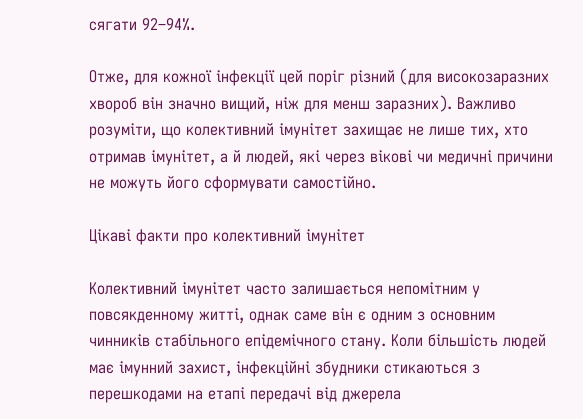сягати 92–94%.

Отже, для кожної інфекції цей поріг різний (для високозаразних хвороб він значно вищий, ніж для менш заразних). Важливо розуміти, що колективний імунітет захищає не лише тих, хто отримав імунітет, а й людей, які через вікові чи медичні причини не можуть його сформувати самостійно.

Цікаві факти про колективний імунітет

Колективний імунітет часто залишається непомітним у повсякденному житті, однак саме він є одним з основним чинників стабільного епідемічного стану. Коли більшість людей має імунний захист, інфекційні збудники стикаються з перешкодами на етапі передачі від джерела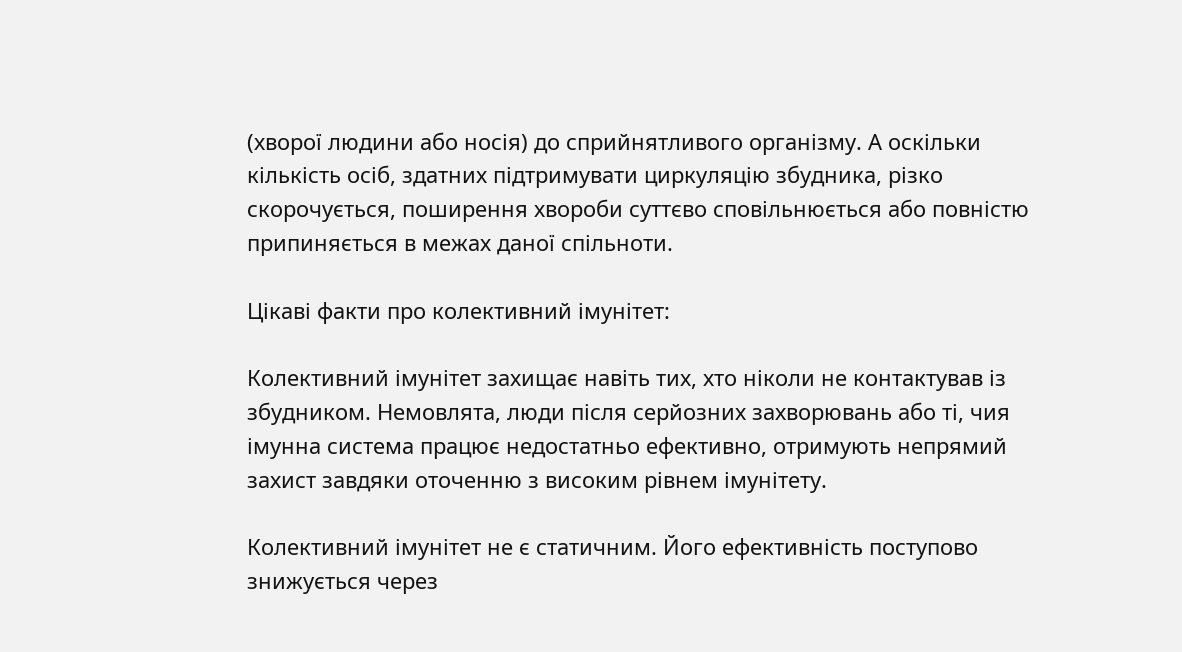(хворої людини або носія) до сприйнятливого організму. А оскільки кількість осіб, здатних підтримувати циркуляцію збудника, різко скорочується, поширення хвороби суттєво сповільнюється або повністю припиняється в межах даної спільноти.

Цікаві факти про колективний імунітет:

Колективний імунітет захищає навіть тих, хто ніколи не контактував із збудником. Немовлята, люди після серйозних захворювань або ті, чия імунна система працює недостатньо ефективно, отримують непрямий захист завдяки оточенню з високим рівнем імунітету.

Колективний імунітет не є статичним. Його ефективність поступово знижується через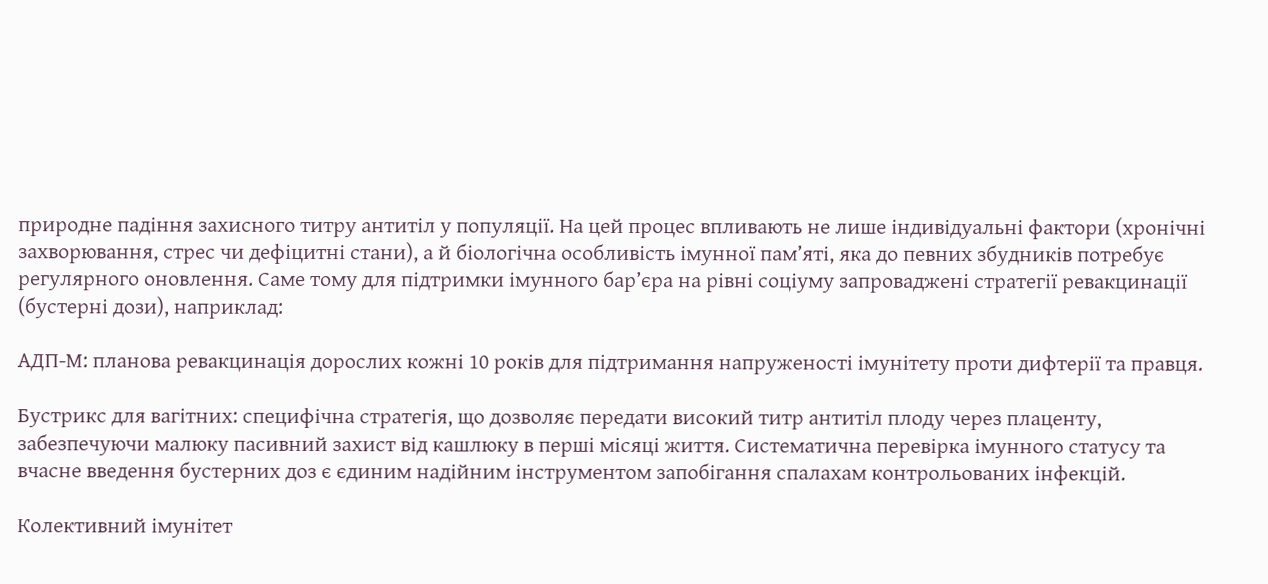природне падіння захисного титру антитіл у популяції. На цей процес впливають не лише індивідуальні фактори (хронічні захворювання, стрес чи дефіцитні стани), а й біологічна особливість імунної пам’яті, яка до певних збудників потребує регулярного оновлення. Саме тому для підтримки імунного бар’єра на рівні соціуму запроваджені стратегії ревакцинації (бустерні дози), наприклад:

АДП-М: планова ревакцинація дорослих кожні 10 років для підтримання напруженості імунітету проти дифтерії та правця.

Бустрикс для вагітних: специфічна стратегія, що дозволяє передати високий титр антитіл плоду через плаценту, забезпечуючи малюку пасивний захист від кашлюку в перші місяці життя. Систематична перевірка імунного статусу та вчасне введення бустерних доз є єдиним надійним інструментом запобігання спалахам контрольованих інфекцій.

Колективний імунітет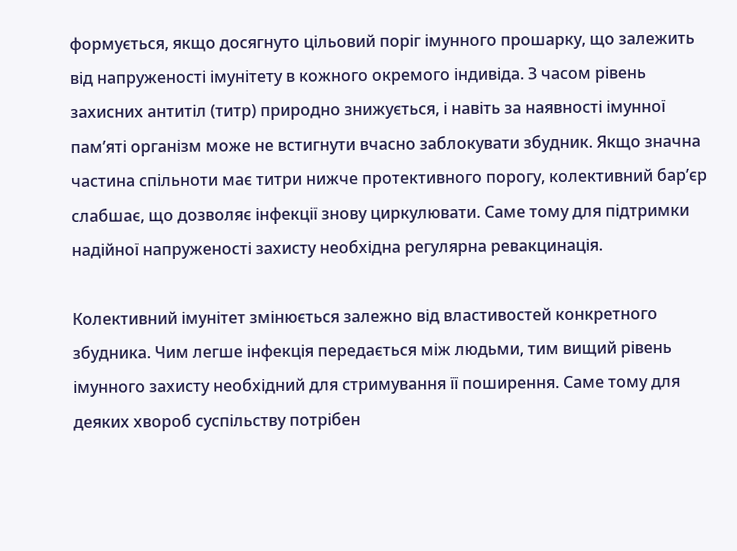формується, якщо досягнуто цільовий поріг імунного прошарку, що залежить від напруженості імунітету в кожного окремого індивіда. З часом рівень захисних антитіл (титр) природно знижується, і навіть за наявності імунної пам’яті організм може не встигнути вчасно заблокувати збудник. Якщо значна частина спільноти має титри нижче протективного порогу, колективний бар’єр слабшає, що дозволяє інфекції знову циркулювати. Саме тому для підтримки надійної напруженості захисту необхідна регулярна ревакцинація.

Колективний імунітет змінюється залежно від властивостей конкретного збудника. Чим легше інфекція передається між людьми, тим вищий рівень імунного захисту необхідний для стримування її поширення. Саме тому для деяких хвороб суспільству потрібен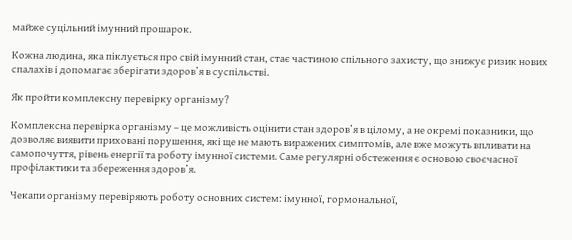майже суцільний імунний прошарок.

Кожна людина, яка піклується про свій імунний стан, стає частиною спільного захисту, що знижує ризик нових спалахів і допомагає зберігати здоров’я в суспільстві.

Як пройти комплексну перевірку організму?

Комплексна перевірка організму – це можливість оцінити стан здоров’я в цілому, а не окремі показники, що дозволяє виявити приховані порушення, які ще не мають виражених симптомів, але вже можуть впливати на самопочуття, рівень енергії та роботу імунної системи. Саме регулярні обстеження є основою своєчасної профілактики та збереження здоров’я.

Чекапи організму перевіряють роботу основних систем: імунної, гормональної,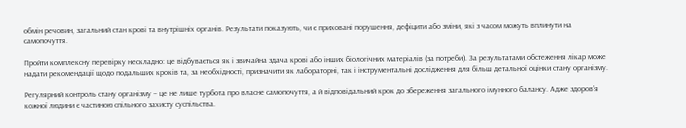обмін речовин, загальний стан крові та внутрішніх органів. Результати показують, чи є приховані порушення, дефіцити або зміни, які з часом можуть вплинути на самопочуття.

Пройти комплексну перевірку нескладно: це відбувається як і звичайна здача крові або інших біологічних матеріалів (за потреби). За результатами обстеження лікар може надати рекомендації щодо подальших кроків та, за необхідності, призначити як лабораторні, так і інструментальні дослідження для більш детальної оцінки стану організму.

Регулярний контроль стану організму – це не лише турбота про власне самопочуття, а й відповідальний крок до збереження загального імунного балансу. Адже здоров’я кожної людини є частиною спільного захисту суспільства.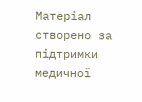Матеріал створено за підтримки медичної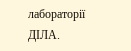лабораторії ДІЛА.